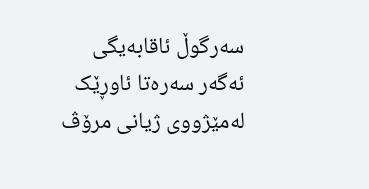سەرگوڵ ئاقابەیگی
ئەگەر سەرەتا ئاوڕێک لەمێژووی ژیانی مرۆڤ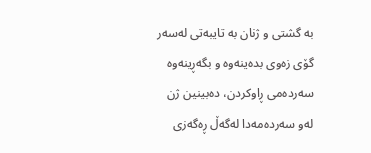بە گشتی و ژنان بە تایبەتی لەسەر گۆی زەوی بدەینەوە و بگەڕینەوە سەردەمی ڕاوکردن، دەبینین ژن لەو سەردەمەدا لەگەڵ ڕەگەزی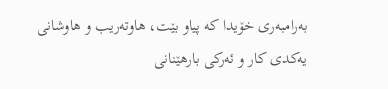بەرامبەری خۆیدا کە پیاو بێت، هاوتەریب و هاوشانی یەکدی کار و ئەرکی بارهێنانی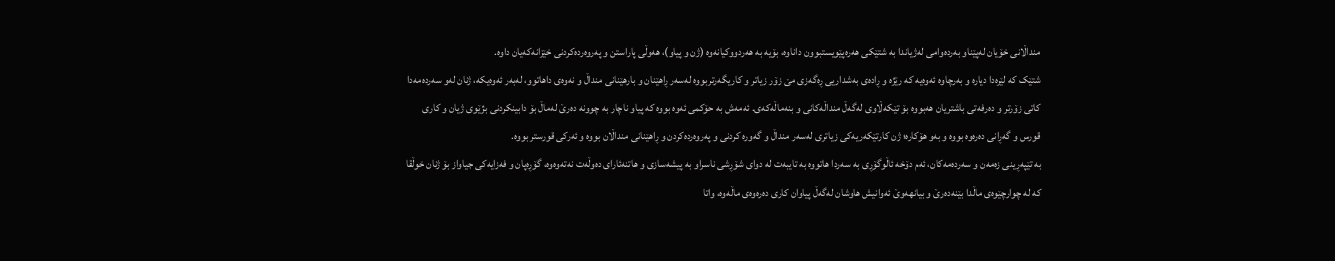منداڵانی خۆیان لەپێناو بەردەوامی لەژیاندا بە شتێکی هەرەپێویستبوون داناوە، بۆیە بە هەردووکیانەوە (ژن و پیاو)، هەوڵی پاراستن و پەروەردەکردنی خێزانەکەیان داوە.
شتێک کە لێرەدا دیارە و بەرچاوە ئەوەیە کە رێژه و ڕادەی بەشداریی ڕەگەزی مێ زۆر زیاتر و کاریگەرتربووە لەسەر ڕاهێنان و بارهێنانی منداڵ و نەوەی داهاتوو، لەبەر ئەوەیکە، ژنان لەو سەردەمەدا کاتی زۆرتر و دەرفەتی باشتریان هەبووە بۆ تێکەڵاوی لەگەڵ منداڵەکانی و بنەماڵەکەی. ئەمەش بە حۆکمی ئەوە بووە کە پیاو ناچار بە چوونە دەرێ لەماڵ بۆ دابینکردنی بژێوی ژیان و کاری قورس و گەڕانی دەرەوە بووە و بەو هۆکارە؛ ژن کارتێکەریەکی زیاتری لەسەر منداڵ و گەورە کردنی و پەروەردەکردن و ڕاهێنانی منداڵان بووە و ئەرکی قورستر بووە.
بە تێپەڕینی زەمەن و سەردەمەکان، ئەم دۆخە ئاڵوگۆڕی بە سەردا هاتووە بە تایبەت لە دوای شۆڕشی ناسراو بە پیشەسازی و هاتنەئارای دەوڵەت نەتەوەوە، گۆڕەپان و فەزایەکی جیاواز بۆ ژنان خوڵقا کە لە چوارچێوەی ماڵدا بێنەدەرێ و بیانهەوێ ئەوانیش هاوشان لەگەڵ پیاوان کاری دەرەوەی ماڵەوە، واتا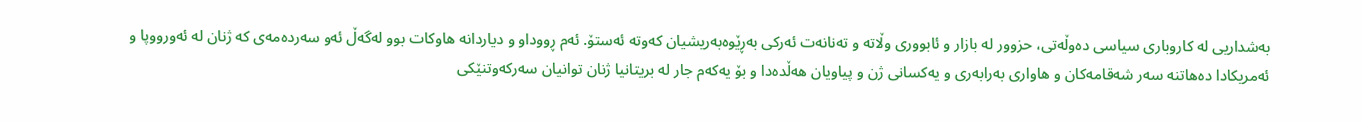بەشداریی لە کاروباری سیاسی دەوڵەتی، حزوور لە بازار و ئابووری وڵاتە و تەنانەت ئەرکی بەڕێوەبەریشیان کەوتە ئەستۆ. ئەم ڕووداو و دیاردانە هاوکات بوو لەگەڵ ئەو سەردەمەی کە ژنان لە ئەورووپا و ئەمریکادا دەهاتنە سەر شەقامەکان و هاواری بەرابەری و یەکسانی ژن و پیاویان هەڵدەدا و بۆ یەکەم جار لە بریتانیا ژنان توانیان سەرکەوتنێکی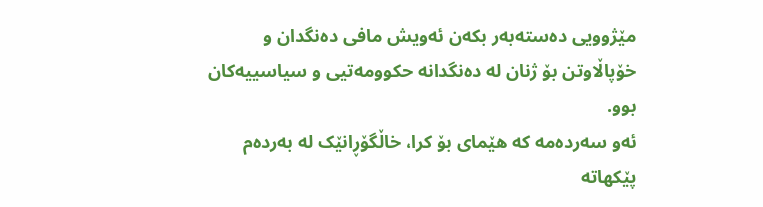مێژوویی دەستەبەر بکەن ئەویش مافی دەنگدان و خۆپاڵاوتن بۆ ژنان لە دەنگدانە حکوومەتیی و سیاسییەکان بوو.
ئەو سەردەمە کە هێمای بۆ کرا، خاڵگۆڕانێک لە بەردەم پێکهاتە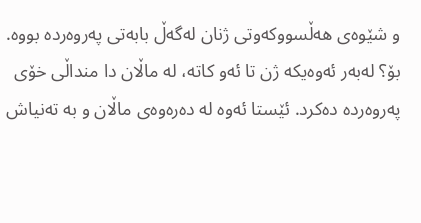و شێوەی هەڵسووکەوتی ژنان لەگەڵ بابەتی پەروەردە بووە. بۆ؟ لەبەر ئەوەیکە ژن تا ئەو کاتە، لە ماڵان دا منداڵی خۆی پەروەردە دەکرد. ئێستا ئەوە لە دەرەوەی ماڵان و بە تەنیاش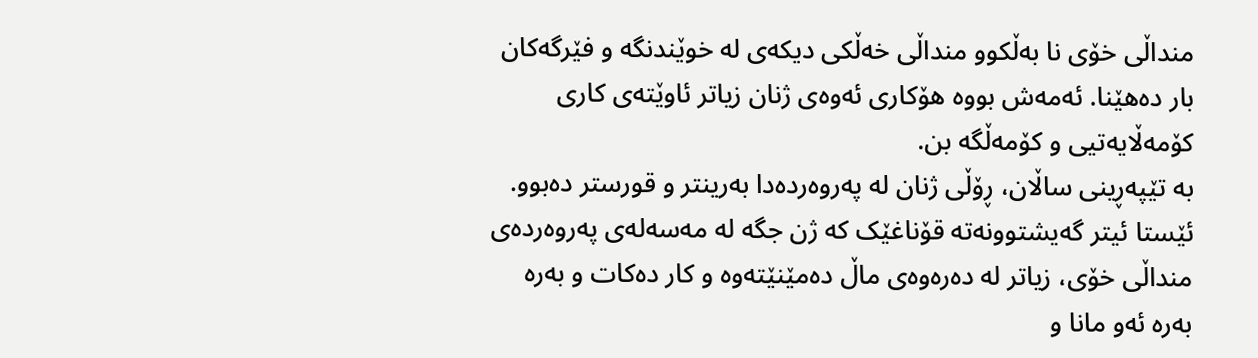منداڵی خۆی نا بەڵکوو منداڵی خەڵکی دیکەی لە خوێندنگە و فێرگەکان بار دەهێنا. ئەمەش بووە هۆکاری ئەوەی ژنان زیاتر ئاوێتەی کاری کۆمەڵایەتیی و کۆمەڵگە بن.
بە تێپەڕینی ساڵان، ڕۆڵی ژنان لە پەروەردەدا بەرینتر و قورستر دەبوو. ئێستا ئیتر گەیشتوونەتە قۆناغێک کە ژن جگە لە مەسەلەی پەروەردەی منداڵی خۆی، زیاتر لە دەرەوەی ماڵ دەمێنێتەوە و کار دەکات و بەرە بەرە ئەو مانا و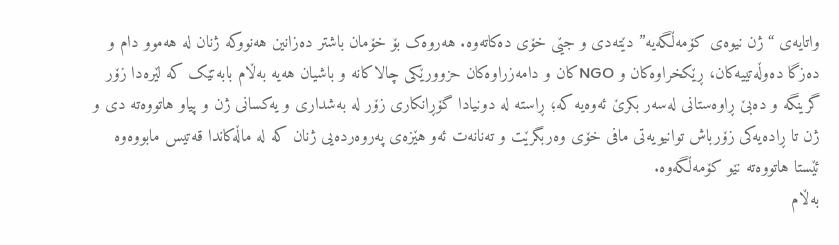واتایەی “ژن نیوەی کۆمەڵگەیە” دێتەدی و جێی خۆی دەکاتەوە. هەروەک بۆ خۆمان باشتر دەزانین هەنووکە ژنان لە هەموو دام و دەزگا دەوڵەتییەکان، ڕێکخراوەکان و NGOکان و دامەزراوەکان حزوورێکی چالاکانە و باشیان هەیە بەڵام بابەتێک کە لێرەدا زۆر گرینگە و دەبێ ڕاوەستانی لەسەر بکرێ ئەوەیە کە؛ ڕاستە لە دونیادا گۆڕانکاری زۆر لە بەشداری و یەکسانی ژن و پیاو هاتووەتە دی و ژن تا ڕادەیەکی زۆرباش توانیویەتی مافی خۆی وەربگرێت و تەنانەت ئەو هێزەی پەروەردەیی ژنان کە لە ماڵەکاندا قەتیس مابووەوە ئێستا هاتووەتە نێو کۆمەڵگەوە.
بەڵام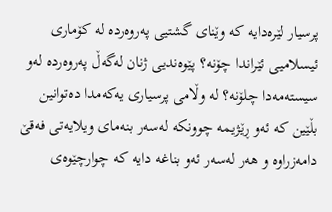پرسیار لێرەدایە کە وێنای گشتیی پەروەردە لە کۆماری ئیسلامیی ئێراندا چۆنە؟ پێوەندیی ژنان لەگەڵ پەروەردە لەو سیستەمەدا چلۆنە؟ لە وڵامی پرسیاری یەکەمدا دەتوانین بڵێین کە ئەو ڕێژیمە چوونکە لەسەر بنەمای ویلایەتی فەقێ دامەزراوە و هەر لەسەر ئەو بناغە دایە کە چوارچێوەی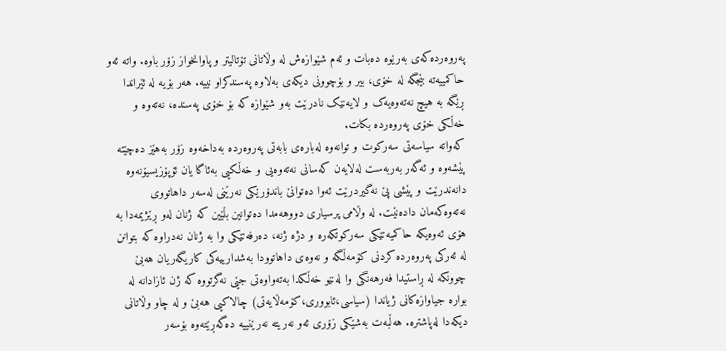پەروەردەکەی بەرێوە دەبات و ئەم شێوازەش لە وڵاتانی تۆتالیتر و پاوانخواز زۆر باوە. واتە ئەو حاکمییەتە بێجگە لە خۆی، بیر و بۆچوونی دیکەی بەلاوە پەسندکراو نییە. هەر بۆیە لە ئێراندا ڕێگە بە هیچ نەتەوەیەک و لایەنێک نادرێت بەو شێوازە کە بۆ خۆی پەسندە، نەتەوە و خەڵکی خۆی پەروەردە بکات.
کەواتە سیاسەتی سەرکوت و توانەوە لەبارەی بابەتی پەروەردە بەداخەوە زۆر بەهێز دەچێتە پێشەوە و ئەگەر بەربەست لەلایەن کەسانی نەتەوەیی و خەڵکیی بەئاگا یان ئۆپۆزیسیۆنەوە دانەندرێت و پێشی پێ نەگیردرێت ئەوا دەتوانێ باندۆرێکی نەرێنی لەسەر داهاتووی نەتەوەکەمان دادەنێت. لە وڵامی پرسیاری دووهەمدا دەتوانین بڵێین کە ژنان لەو ڕێژیمەدا بە هۆی ئەوەیکە حاکمیەتێکی سەرکوتکەرە و دژە ژنە، دەرفەتێکی وا بە ژنان نەدراوە کە بتوانن لە ئەرکی پەروەردە کردنی کۆمەڵگە و نەوەی داهاتوودا بەشدارییەکی کاریگەریان هەبێ چوونکە لە ڕاستیدا فەرهەنگی وا لەنێو خەڵکدا بەتەواوەتی جێی نەگرتووە کە ژن ئازادانە لە بوارە جیاوازەکانی ژیاندا (سیاسی،ئابووری،کۆمەڵایەتی) چالاکیی هەبێ و لە چاو وڵاتانی دیکەدا لەپاشترە. هەڵبەت بەشێکی زۆری ئەو نەریتە نەرێنییە دەگەڕێتەوە بۆسەر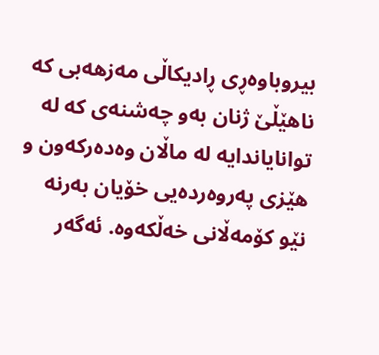بیروباوەڕی ڕادیکاڵی مەزهەبی کە ناهێڵێ ژنان بەو چەشنەی کە لە توانایاندایە لە ماڵان وەدەرکەون و هێزی پەروەردەیی خۆیان بەرنە نێو کۆمەڵانی خەڵکەوە. ئەگەر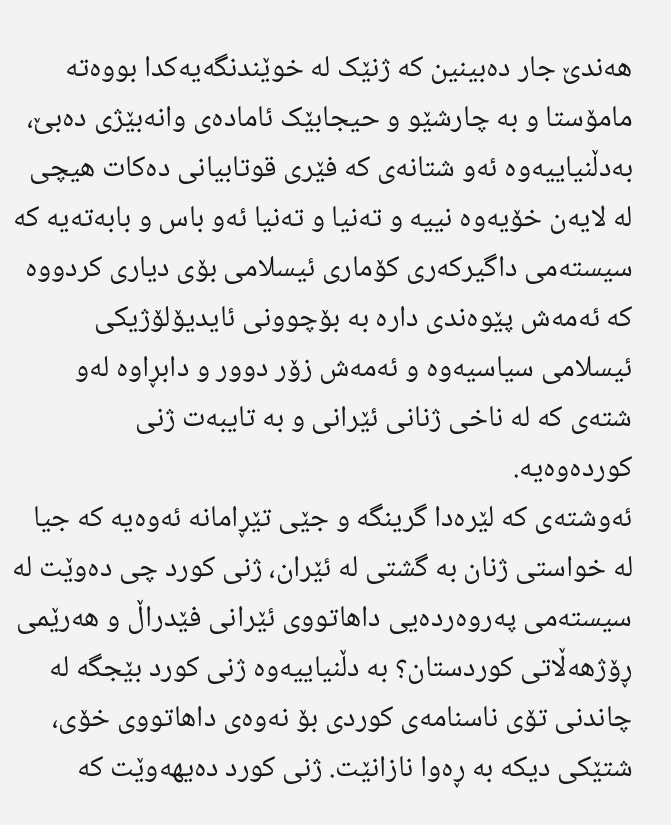هەندێ جار دەبینین کە ژنێک لە خوێندنگەیەکدا بووەتە مامۆستا و بە چارشێو و حیجابێک ئامادەی وانەبێژی دەبێ، بەدڵنیاییەوە ئەو شتانەی کە فێری قوتابیانی دەکات هیچی لە لایەن خۆیەوە نییە و تەنیا و تەنیا ئەو باس و بابەتەیە کە سیستەمی داگیرکەری کۆماری ئیسلامی بۆی دیاری کردووە کە ئەمەش پێوەندی دارە بە بۆچوونی ئایدیۆلۆژیکی ئیسلامی سیاسیەوە و ئەمەش زۆر دوور و دابڕاوە لەو شتەی کە لە ناخی ژنانی ئێرانی و بە تایبەت ژنی کوردەوەیە.
ئەوشتەی کە لێرەدا گرینگە و جێی تێڕامانە ئەوەیە کە جیا لە خواستی ژنان بە گشتی لە ئێران، ژنی کورد چی دەوێت لە سیستەمی پەروەردەیی داهاتووی ئێرانی فێدراڵ و هەرێمی ڕۆژهەڵاتی کوردستان؟ بە دڵنیاییەوە ژنی کورد بێجگە لە چاندنی تۆی ناسنامەی کوردی بۆ نەوەی داهاتووی خۆی، شتێکی دیکە بە ڕەوا نازانێت. ژنی کورد دەیهەوێت کە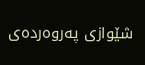شێوازی پەروەردەی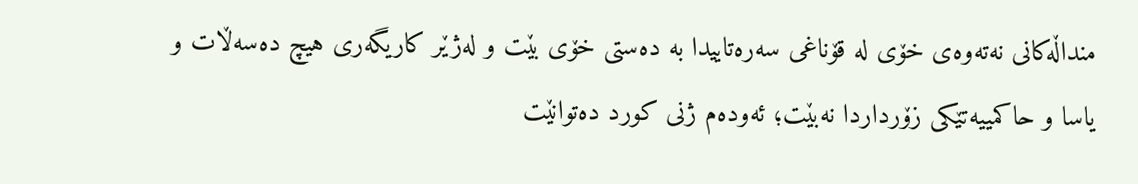منداڵەکانی نەتەوەی خۆی لە قۆناغی سەرەتاییدا بە دەستی خۆی بێت و لەژێر کاریگەری هیچ دەسەڵات و یاسا و حاکمییەتێکی زۆرداردا نەبێت؛ ئەودەم ژنی کورد دەتوانێت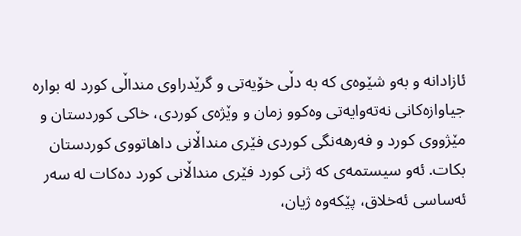ئازادانە و بەو شێوەی کە بە دڵی خۆیەتی و گرێدراوی منداڵی کورد لە بوارە جیاوازەکانی نەتەوایەتی وەکوو زمان و وێژەی کوردی، خاکی کوردستان و مێژووی کورد و فەرهەنگی کوردی فێری منداڵانی داهاتووی کوردستان بکات. ئەو سیستمەی کە ژنی کورد فێری منداڵانی کورد دەکات له سەر ئەساسی ئەخلاق، پێکەوە ژیان،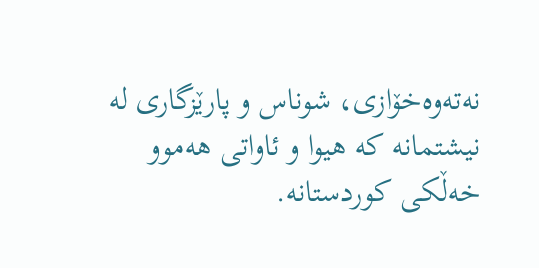نەتەوەخۆازی، شوناس و پارێزگاری له نیشتمانە که هیوا و ئاواتی هەموو خەڵکی کوردستانە.